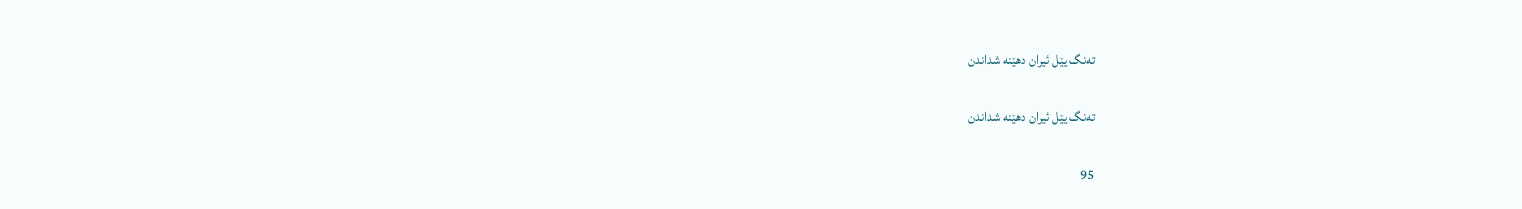ته‌نگ یێل ئیران دهێنه‌ شداندن

ته‌نگ یێل ئیران دهێنه‌ شداندن

95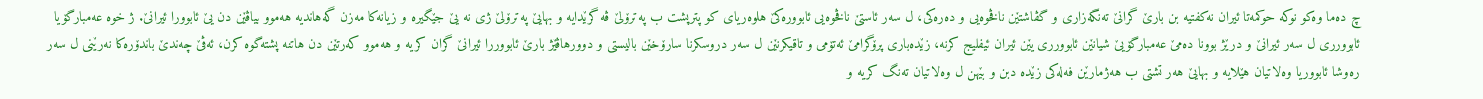چ ده‌ما وه‌كو نوكه‌ حوكمه‌تا ئیران نه‌كفتیه‌ بن بارێ گرانێ ته‌نگه‌زاری و گڤاشتێن ناڤخوه‌یی و ده‌ره‌كی، ل سه‌ر ئاستێ ناڤخوه‌یی ئابووره‌كێ هلوه‌ریای كو پترپشت ب په‌ترۆلێ ڤه‌ گرێدایه‌ و بهایێ په‌ترۆلێ ژی نه‌ یێ جێگیره‌ و زیانه‌كا مه‌زن گه‌هاندیه‌ هه‌موو بیاڤێن دن یێ ئابوورا ئیرانێ. ژ خوه‌ عه‌مبارگۆیا ئابوورری ل سه‌ر ئیرانێ و درێژ بوونا ده‌مێ عه‌مبارگۆیێ شیانێن ئابوورری یێن ئیران ئیفلیج كرنه‌، زێده‌باری پرۆگرامێ ئه‌تۆمی و تاقیكرنێن ل سه‌ر دروسكرنا سارۆخێن بالیستی و دوورهاڤێژ بارێ ئابووررا ئیرانێ گران كریه‌ و هه‌موو كه‌رتێن دن هاتنه‌ پشته‌گوه كرن، ئه‌ڤێ چه‌ندێ باندۆره‌كا نه‌رێنی ل سه‌ر ره‌وشا ئابووریا وه‌لاتیان هێلایه‌ و بهایێ هه‌ر تشتی ب هه‌ژمارێن فه‌له‌كی زێده‌ دبن و بێهن ل وه‌لاتیان ته‌نگ كریه‌ و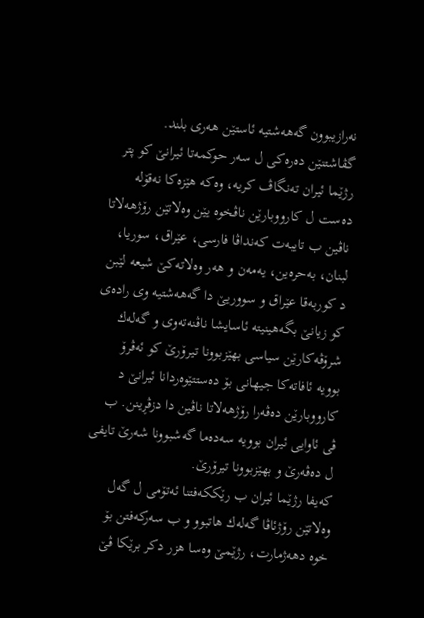نه‌رازیبوون گه‌هه‌شتیه‌ ئاستێن هه‌ری بلند.
گڤاشتنێن ده‌ره‌كی ل سه‌ر حوكمه‌تا ئیرانێ كو پتر رژێما ئیران ته‌نگاڤ كریه‌، وه‌كه‌ هێزه‌كا نه‌قۆله‌ ده‌ست ل كارووبارێن ناڤخوه‌ یێن وه‌لاتێن رۆژهه‌لاتا ناڤین ب تایبه‌ت كه‌نداڤا فارسی، عێراق، سوریا، لبنان، به‌حره‌ین، یه‌مه‌ن و هه‌ر وه‌لاته‌كێ شیعه‌ لێبن د كوربه‌قا عێراق و سووریێ دا گه‌هه‌شتیه‌ وی راده‌ی كو زیانێ بگه‌هینیته‌ ئاسایشا ناڤنه‌ته‌وی و گه‌له‌ك شرۆڤه‌كارێن سیاسی بهێزبوونا تیرۆرێ كو ئه‌ڤرۆ بوویه‌ ئافاته‌كا جیهانی بۆ ده‌ستتێوه‌ردانا ئیرانێ د كارووبارێن ده‌ڤه‌را رۆژهه‌لاتا ناڤین دا دزڤڕینن. ب ڤی ئاوایی ئیران بوویه‌ سه‌ده‌ما گه‌شبوونا شه‌رێ تایفی ل ده‌ڤه‌رێ و بهێزبوونا تیرۆرێ.
كه‌یفا رژێما ئیران ب رێككه‌فتنا ئه‌تۆمی ل گه‌ل وه‌لاتێن رۆژئاڤا گه‌له‌ك هاتبوو و ب سه‌ركه‌فتن بۆ خوه‌ دهه‌ژمارت، رژێمێ وه‌سا هزر دكر برێكا ڤێ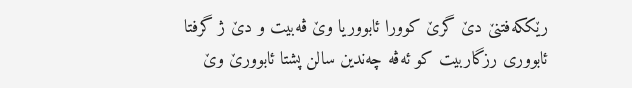رێككه‌فتنێ دێ گرێ كوورا ئابووریا وێ ڤه‌بیت و دێ ژ گرفتا ئابووری رزگاربیت كو ئه‌ڤه‌ چه‌ندین سالن پشتا ئابوورێ وێ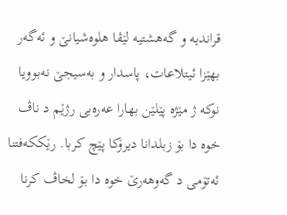قراندیه‌ و گه‌هشتیه‌ لێڤا هلوه‌شیانێ و ئه‌گه‌ر بهێزا ئیتلاعات، پاسدار و به‌سیجێ نه‌بوویا نوكه‌ ژ مێژه‌ پێلێن بهارا عه‌‌ره‌بی رژێم د ناڤ خوه‌ دا بۆ زبلدانا دیرۆكا پێچ كربا. رێككه‌فتنا ئه‌تۆمی د گه‌وهه‌رێ خوه‌ دا بۆ لخاڤ كرنا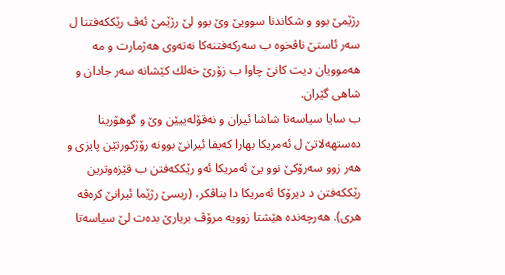رژێمێ بوو و شكاندنا سوویێ وێ بوو لێ رژێمێ ئه‌ڤ رێككه‌فتنا ل سه‌ر ئاستێ ناڤخوه‌ ب سه‌ركه‌فتنه‌كا نه‌ته‌وی هه‌ژمارت و مه‌ هه‌موویان دیت كانێ چاوا ب زۆرێ خه‌لك كێشانه‌ سه‌ر جادان و شاهی گێران.
ب سایا سیاسه‌تا شاشا ئیران و نه‌قۆله‌ییێن وێ و گوهۆرینا ده‌ستهه‌لاتێ ل ئه‌‌مریكا بهارا كه‌یفا ئیرانێ بوونه‌ رۆژكورتێن پایزی و هه‌ر زوو سه‌رۆكێ نوو یێ ئه‌‌مریكا ئه‌و رێككه‌فتن ب قێزه‌وترین رێككه‌فتن د دیرۆكا ئه‌‌مریكا دا بناڤكر، (ریسێ رژێما ئیرانێ كره‌ڤه‌ هری). هه‌رچه‌نده‌ هێشتا زوویه‌ مرۆڤ بریارێ بده‌ت لێ سیاسه‌تا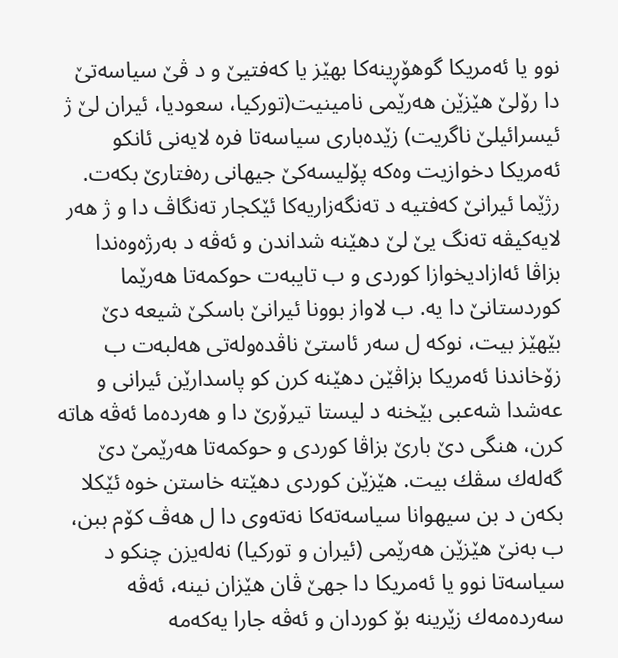نوو یا ئه‌‌مریكا گوهۆڕینه‌كا بهێز یا كه‌فتیێ و د ڤێ سیاسه‌تێ دا رۆلێ هێزێن هه‌رێمی نامینیت(توركیا، سعودیا، ئیران لێ ژ ئیسرائیلێ ناگریت) زێده‌باری سیاسه‌تا فره‌ لایه‌نی ئانكو ئه‌‌مریكا دخوازیت وه‌كه‌ پۆلیسه‌كێ جیهانی ره‌فتارێ بكه‌ت.
رژێما ئیرانێ كه‌فتیه‌ د ته‌نگه‌زاریه‌كا ئێكجار ته‌نگاڤ دا و ژ هه‌ر لایه‌كیڤه‌ ته‌نگ یێ لێ دهێنه‌ شداندن و ئه‌ڤه‌ د به‌رژه‌وه‌ندا بزاڤا ئه‌ازادیخوازا كوردی و ب تایبه‌ت حوكمه‌تا هه‌رێما كوردستانێ دا یه‌. ب لاواز بوونا ئیرانێ باسكێ شیعه‌ دێ بێهێز بیت، نوكه‌ ل سه‌ر ئاستێ ناڤده‌وله‌تی هه‌لبه‌ت ب زۆخاندنا ئه‌‌مریكا بزاڤێن دهێنه‌ كرن كو پاسدارێن ئیرانى و عه‌شدا شه‌عبی بێخنه‌ د لیستا تیرۆرێ دا و هه‌رده‌ما ئه‌ڤه‌ هاته‌ كرن، هنگی دێ بارێ بزاڤا كوردی و حوكمه‌تا هه‌رێمێ دێ گه‌له‌ك سڤك بیت. هێزێن كوردی دهێته‌ خاستن خوه‌ ئێكلا بكه‌ن د بن سیهوانا سیاسه‌ته‌كا نه‌ته‌وی دا ل هه‌ڤ كۆم ببن، ب به‌نێ هێزێن هه‌رێمی (ئیران و توركیا) نه‌له‌یزن چنكو د سیاسه‌تا نوو یا ئه‌‌مریكا دا جهێ ڤان هێزان نینه‌، ئه‌ڤه‌ سه‌رده‌مه‌ك زێرینه‌ بۆ كوردان و ئه‌ڤه‌ جارا یه‌كه‌مه‌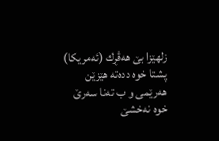زلهێزا بێ هه‌ڤڕك (ئه‌‌مریكا) پشتا خوه‌ دده‌ته‌ هێزێن هه‌رێمی و ب ته‌نا سه‌رێ خوه‌ نه‌خشێ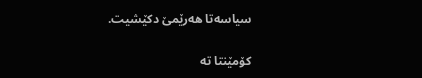سیاسه‌تا هه‌رێمێ دكێشیت.

کۆمێنتا تە